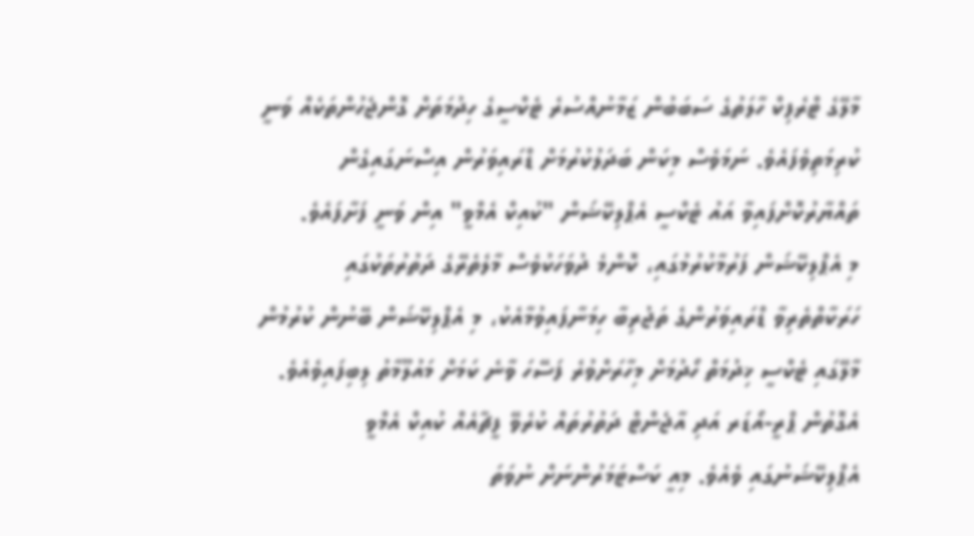މާލޭގެ ޓްރެފިކް ހާލަތުގެ ސަބަބުން ޒަމާނުއްސުރެ ޓެކްސީގެ ހިދުމަތަށް ގޮންޖެހުންތަކެއް ވަނީ ކުރިމަތިވެފައެވެ. ނަމަވެސް މިކަން ބަދަލުކުރުމަށް ޑްރައިވަރުން އިސްނަގައިގެން ތައްޔާރުކޮށްފައިވާ އައު ޓެކްސީ އެޕްލިކޭޝަން "ކުއިކް އެމްވީ" އިން ވަނީ ފަށާފައެވެ.
މި އެޕްލިކޭޝަން ފަރުމާކުރުމުގައި، ކޮންމެ ދުވަހަކުވެސް މާލެތެރޭގެ ދަތުރުތަކުގައި ހަރަކާތްތެރިވާ ޑްރައިވަރުންގެ ތަޖުރިބާ ހިމަނާފައިވުމާއެކު، މި އެޕްލިކޭޝަން ބޭނުން ކުރުމުން މާލޭގައި ޓެކްސީ ޚިދުމަތް ހޯދުމަށް މިހާރަށްވުރެ ފަސޭހަ ވާނެ ކަމަށް މައުލޫމާތު ލިބިފައިވެއެވެ.
އެގޮތުން ޕްރީ-އޯޑަރ އަދި އާޖެންޓް ދަތުރުތައް ކުރެވޭ ފީޗާއެއް ކުއިކް އެމްވީ އެޕްލިކޭޝަނުގައި ވެއެވެ. މިއީ ކަސްޓަމަރުންނަށް ނުވަތަ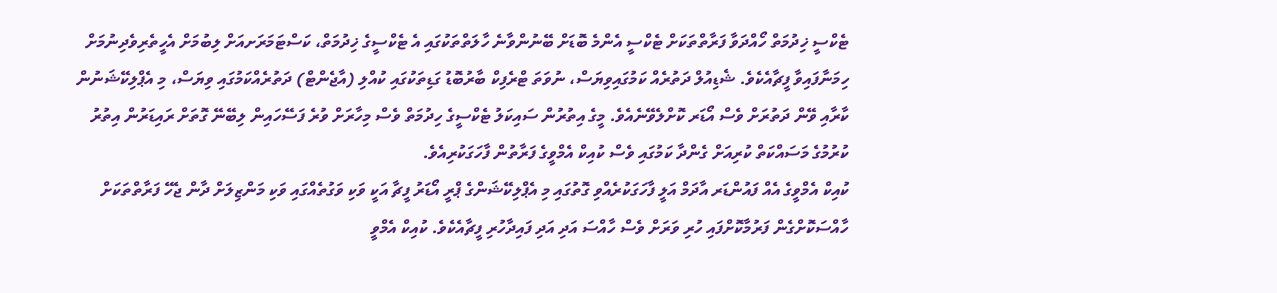ޓެކްސީ ޚިދުމަތް ހޯއްދަވާ ފަރާތްތަކަށް ޓެކްސީ އެންމެ ބޮޑަށް ބޭނުންވާނެ ހާލަތްތަކުގައި އެ ޓެކްސީގެ ޚިދުމަތް، ކަސްޓަމަރަށއަށް ލިބުމަށް އެހީތެރިވެދިނުމަށް ހިމަނާފައިވާ ފީޗާއެކެވެ. ޝެޑިއުލް ދަތުރެއް ކަމުގައިވިޔަސް، ނުވަތަ ޓްރެފިކް ބާރުބޮޑު ގަޑިތަކުގައި ކުއްލި (އާޖެންޓް) ދަތުރެއްކަމުގައި ވިޔަސް، މި އެޕްލިކޭޝަނުން ކާރާއި ވޭން ދަތުރަށް ވެސް އޯޑަރ ކޮށްލެވޭނެއެވެ. މީގެ އިތުރުން ސައިކަލު ޓެކްސީގެ ހިދުމަތް ވެސް މިހާރަށް ވުރެ ފަސޭހައިން ލިބޭނޭ ގޮތަށް ރައިޑަރުން އިތުރު ކުރުމުގެ މަސައްކަތް ކުރިއަށް ގެންދާ ކަމުގައި ވެސް ކުއިކް އެމްވީގެ ފަރާތުން ފާހަގަކުރިއެވެ.
ކުއިކް އެމްވީގެ އެއް ފައުންޑަރ އާދަމް އަލީ ފާހަގަކުރެއްވި ގޮތުގައި މި އެޕްލިކޭޝަންގެ ޕްރީ އޯޑަރު ފީޗާ އަކީ ވަކި ވަގުތެއްގައި ވަކި މަންޒިލަށް ދާން ޖެހޭ ފަރާތްތަކަށް ހާއްސަކޮށްގެން ފަރުމާކޮށްފައި ހުރި ވަރަށް ވެސް ހާއްސަ އަދި އަދި ފައިދާހުރި ފީޗާއެކެވެ. ކުއިކް އެމްވީ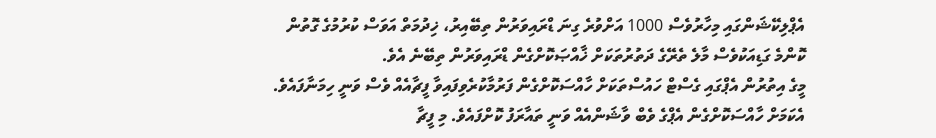އެޕްލިކޭޝަންގައި މިހާރުވެސް 1000 އަށްވުރެ ގިނަ ޑްރައިވަރުން ތިބޭއިރު، ޚިދުމަތް އަވަސް ކުރުމުގެ ގޮތުން ކޮންމެ ގަޑިއަކުވެސް މާލެ ތެރޭގެ ދަތުރުތަކަށް ޚާއްޞަކޮށްގެން ޑްރައިވަރުން ތިބޭނެ އެވެ.
މީގެ އިތުރުން އެޕްގައި ގެސްޓް ހައުސްތަކަށް ހާއްސަކޮށްގެން ފަރުމާކުރެވިފައިވާ ފީޗާއެއް ވެސް ވަނީ ހިމަނާފައެވެ. އެކަމަށް ހާއްސަކޮށްގެން އެޕްގެ ވެބް ވާޝަންއެއް ވަނީ ތައާރަފު ކޮށްފައެވެ. މި ފީޗާ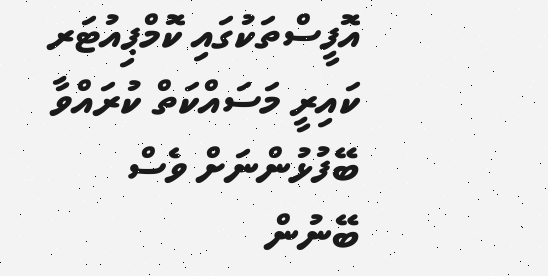އޮފީސްތަކުގައި ކޮމްޕިއުޓަރ ކައިރީ މަސައްކަތް ކުރައްވާ ބޭފުޅުންނަށް ވެސް ބޭނުން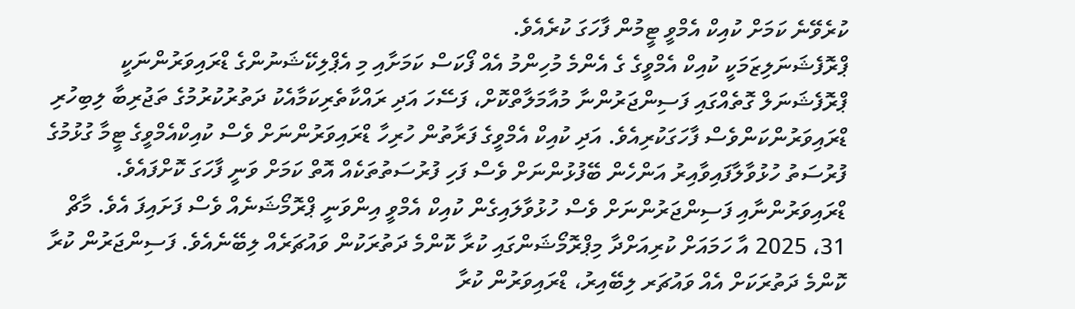ކުރެވޭނެ ކަމަށް ކުއިކް އެމްވީ ޓީމުން ފާހަގަ ކުރެއެވެ.
ޕްރޮފެޝަނަލިޒަމަކީ ކުއިކް އެމްވީގެ ގެ އެންމެ މުހިންމު އެއް ފޯކަސް ކަމަށާއި މި އެޕްލިކޭޝަނުންގެ ޑްރައިވަރުންނަކީ ޕްރޮފެޝަނަލް ގޮތެއްގައި ފަސިންޖަރުންނާ މުއާމަލާތްކޮށް، ފަސޭހަ އަދި ރައްކާތެރިކަމާއެކު ދަތުރުކުރުމުގެ ތަޖުރިބާ ލިބިހުރި ޑްރައިވަރުންކަންވެސް ފާހަގަކުރިއެވެ. އަދި ކުއިކް އެމްވީގެ ފަރާތުން ހުރިހާ ޑްރައިވަރުންނަށް ވެސް ކުއިކްއެމްވީގެ ޓީމާ ގުޅުމުގެ ފުރުސަތު ހުޅުވާލާފައިވާއިރު އަންހެން ބޭފުޅުންނަށް ވެސް ފަހި ފުރުސަތުތަކެއް އޮތް ކަމަށް ވަނީ ފާހަގަ ކޮށްފައެވެ.
ޑްރައިވަރުންނާއި ފަސިންޖަރުންނަށް ވެސް ހުޅުވާލައިގެން ކުއިކް އެމްވީ އިންވަނީ ޕްރޮމޯޝަނެއް ވެސް ފަށައިފަ އެވެ. މާޗް 31، 2025 އާ ހަމައަށް ކުރިއަށްދާ މިޕްރޮމޯޝަންގައި ކުރާ ކޮންމެ ދަތުރަކުން ވައުޗަރެއް ލިބޭނެއެވެ. ފަސިންޖަރުން ކުރާ ކޮންމެ ދަތުރަކަށް އެއް ވައުޗަރ ލިބޭއިރު، ޑްރައިވަރުން ކުރާ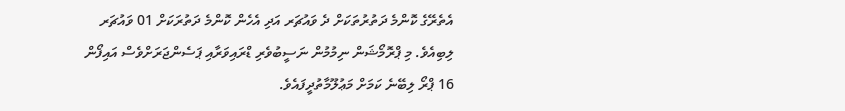އެތެރޭގެ ކޮންމެ ދަތުރުތަކަށް ދެ ވައުޗަރ އަދި އެހެން ކޮންމެ ދަތުރަކަށް 01 ވައުޗަރ ލިބިއެވެ. މި ޕްރޮމޯޝަން ނިމުމުން ނަސީބުވެރި ޑްރައިވަރާއި ޕަސެންޖަރަށްވެސް އައިފޯން 16 ޕްރޯ ލިބޭނެ ކަމަށް މަޢުލޫމާތުދީފައެވެ.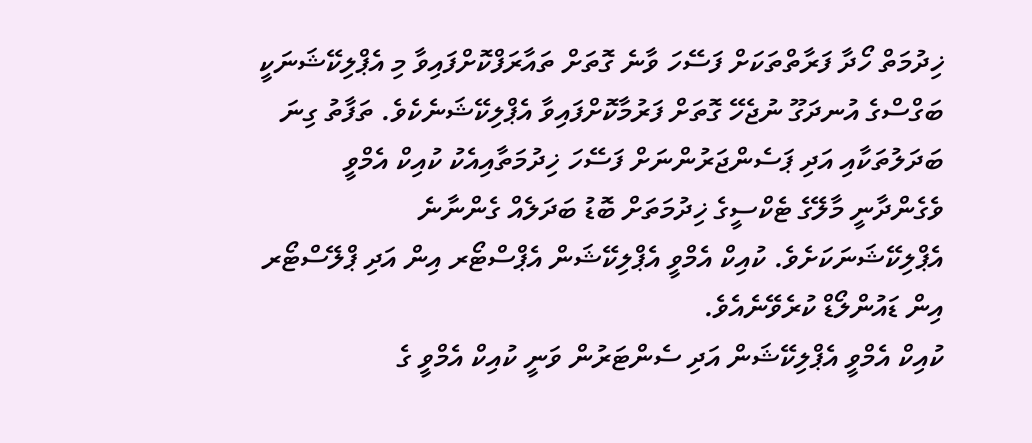ޚިދުމަތް ހޯދާ ފަރާތްތަކަށް ފަސޭހަ ވާނެ ގޮތަށް ތައާރަފްކޮށްފައިވާ މި އެޕްލިކޭޝަނަކީ ބަގްސްގެ އުނދަގޫ ނުޖެހޭ ގޮތަށް ފަރުމާކޮށްފައިވާ އެޕްލިކޭޝަނެކެވެ. ތަފާތު ގިނަ ބަދަލުތަކާއި އަދި ޕަސެންޖަރުންނަށް ފަސޭހަ ޚިދުމަތާއިއެކު ކުއިކް އެމްވީ ވެގެންދާނީ މާލޭގެ ޓެކްސީގެ ޚިދުމަތަށް ބޮޑު ބަދަލެއް ގެންނާނެ އެޕްލިކޭޝަނަކަށެވެ. ކުއިކް އެމްވީ އެޕްލިކޭޝަން އެޕްސްޓޯރ އިން އަދި ޕްލޭސްޓޯރ އިން ޑައުންލޯޑް ކުރެވޭނެއެވެ.
ކުއިކް އެމްވީ އެޕްލިކޭޝަން އަދި ސެންޓަރުން ވަނީ ކުއިކް އެމްވީ ގެ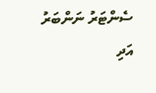ސެންޓަރު ނަންބަރު އަދި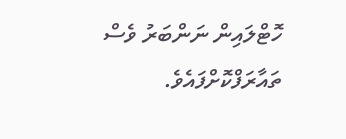ހޮޓްލައިން ނަންބަރު ވެސް ތައާރަފްކޮށްފައެވެ.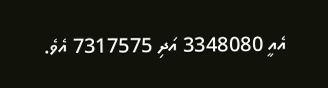އެއީ 3348080 އަދި 7317575 އެވެ.